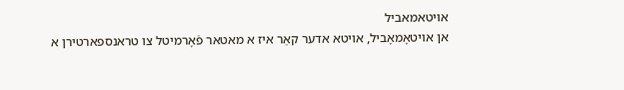אויטאמאביל
אן אױטאָמאָביל, אויטא אדער קאַר איז א מאטאר פֿאָרמיטל צו טראנספארטירן א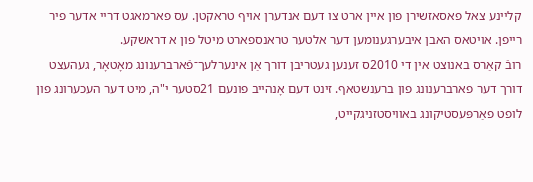קליינע צאל פאסאזשירן פון איין ארט צו דעם אנדערן אויף טראקטן. עס פארמאגט דריי אדער פיר רייפן. אויטאס האבן איבערגענומען דער אלטער טראנספארט מיטל פון א דראשקע.
רובֿ קאַרס באנוצט אין די 2010ס זענען געטריבן דורך אַן אינערלעך־פֿארברענונג מאָטאָר, געהעצט דורך דער פארברענונג פון ברענשטאף. זינט דעם אָנהייב פונעם 21סטער י"ה, מיט דער העכערונג פון לופט פאַרפּעסטיקונג באוויסטזניגקייט,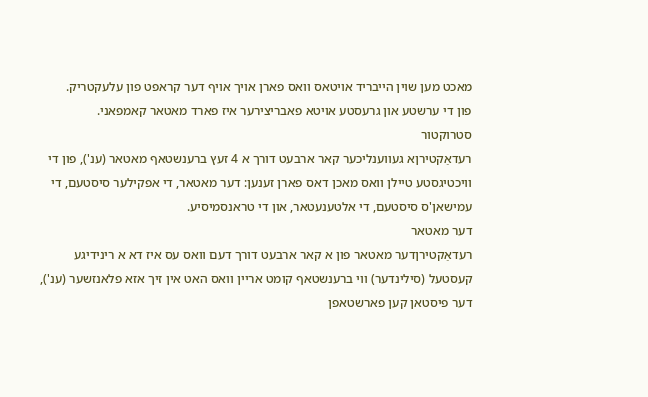מאכט מען שוין הייבריד אויטאס וואס פארן אויך אויף דער קראפט פון עלעקטריק.
פון די ערשטע און גרעסטע אויטא פאבריצירער איז פארד מאטאר קאמפאני.
סטרוקטור
רעדאַקטירןא געווענליכער קאר ארבעט דורך א 4 זעץ ברענשטאף מאטאר (ענ'), פון די וויכטיגסטע טיילן וואס מאכן דאס פארן זענען: דער מאטאר, די אפקילער סיסטעם, די עמישאן'ס סיסטעם, די אלטענעטאר, און די טראנסמיסיע.
דער מאטאר
רעדאַקטירןדער מאטאר פון א קאר ארבעט דורך דעם וואס עס איז דא א רינידיגע קעסטעל (סילינדער) ווי ברענשטאף קומט אריין וואס האט אין זיך אזא פלאנזשער (ענ'), דער פיסטאן קען פארשטאפן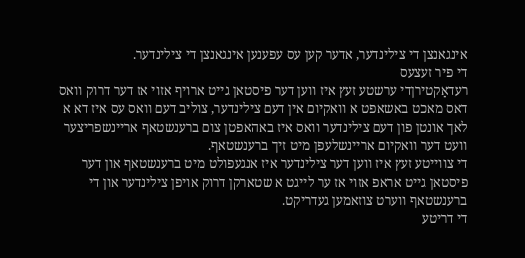אינגאנצן די צילינדער, אדער קען עס עפענען אינגאנצן די צילינדער.
די פיר זעצעס
רעדאַקטירןדי ערשטע זעץ איז ווען דער פיסטאן גייט ארויף אזוי אז דער דרוק וואס דאס מאכט באשאפט א וואקיום אין דעם צילינדער, צוליב דעם וואס עס איז דא א לאך אונטן פון דעם צילינדער וואס איז באהאפטן צום ברענשטאף אריינשפריצער וועט דער וואקיום אריינשלעפן מיט זיך ברענשטאף.
די צווייטע זעץ איז ווען דער צילינדער איז אנגעפולט מיט ברענשטאף און דער פיסטאן גייט אראפ אזוי אז ער לייגט א שטארקן דרוק אויפן צילינדער און די ברענשטאף ווערט צוזאמען געדריקט.
די דריטע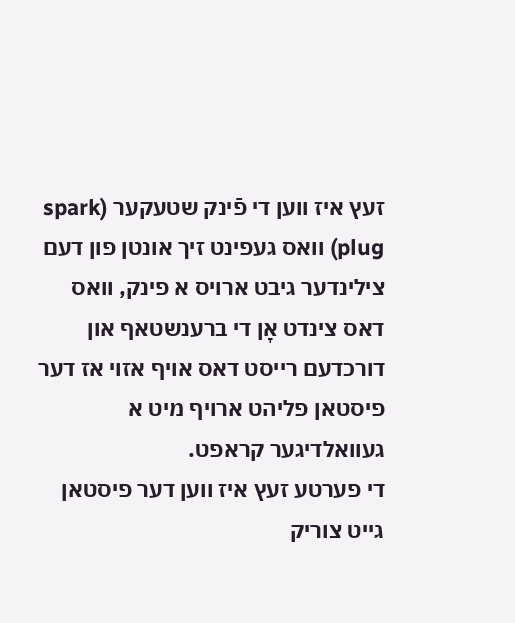זעץ איז ווען די פֿינק שטעקער (spark plug) וואס געפינט זיך אונטן פון דעם צילינדער גיבט ארויס א פינק, וואס דאס צינדט אָן די ברענשטאף און דורכדעם רייסט דאס אויף אזוי אז דער פיסטאן פליהט ארויף מיט א געוואלדיגער קראפט.
די פערטע זעץ איז ווען דער פיסטאן גייט צוריק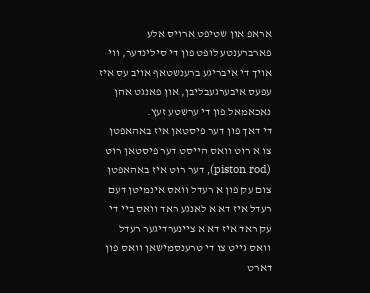אראפ און שטיפט ארויס אלע פארברענטע לופט פון די סילינדער, ווי אויך די איבריגע ברענשטאף אויב עס איז עפעס איבערגעבליבן, און פאנגט אהן נאכאמאל פון די ערשטע זעץ.
די דאך פון דער פיסטאן איז באהאפטן צו א רוט וואס הייסט דער פיסטאן רוט (piston rod), דער רוט איז באהאפטן צום עק פון א רעדל וואס אינמיטן דעם רעדל איז דא א לאנגע ראד וואס ביי די עק ראד איז דא א ציינערדיגער רעדל וואס גייט צו די טרענסמישאן וואס פון דארט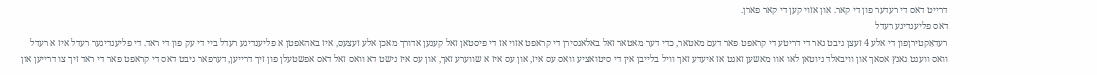דרייט דאס די רעדער פון די קאר. און אזוי קען די קאר פארן.
דאס פליענדיגע רעדל
רעדאַקטירןפון די אלע 4 זעצן גיבט נאר די דריטע די קראפט פאר דעם מאטאר, כדי דער מאטאר זאל באלאנסירן די קראפט אזוי אז די פיסטאן זאל קענען אדורך מאכן אלע זעצעס, איז באהאפטן א פליענדיגע רעדל ביי די עק פון די ראד. די פליענדיגער רעדל איז א רעדל וואס וועגט גאנץ אסאך און וויבאלד ניוטאן לאו אוו מאשען זאגט אז איעדע זאך וויל בלייבן אין די סיטואציע וואס עס איז, און עס איז א שווערע זאך, און עס איז נישט דא וואס זאל דאס אפשטעלן פון זיך דרייען, דערפאר גיבט דאס די קראפט פאר די ראד זיך צו דרייען און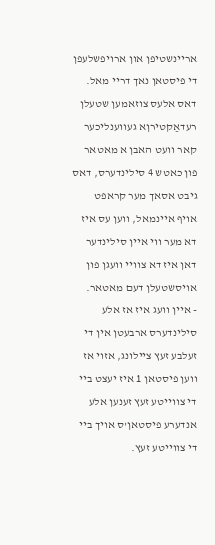אריינשטיפן און ארויפשלעפן די פיסטאן נאך דריי מאל.
דאס אלעס צוזאמען שטעלן
רעדאַקטירןא געווענליכער קאר וועט האבן א מאטאר פון כאטש 4 סילינדערס, דאס גיבט אסאך מער קראפט אויף איינמאל, ווען עס איז דא מער ווי איין סילינדער דאן איז דא צוויי וועגן פון אויסשטעלן דעם מאטאר.
- איין וועג איז אז אלע סילינדערס ארבעטן אין די זעלבע זעץ ציילונג, אזוי אז ווען פיסטאן 1 איז יעצט ביי די צווייטע זעץ זענען אלע אנדערע פיסטאן'ס אויך ביי די צווייטע זעץ.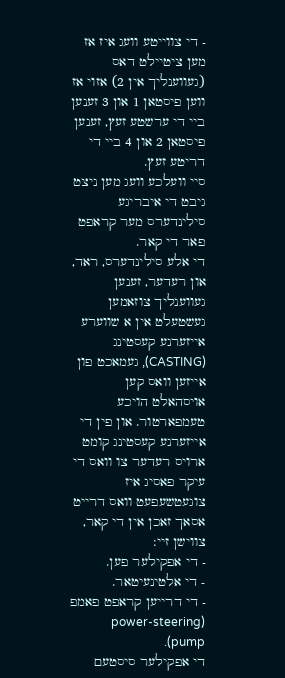- די צווייטע וועג איז אז מען ציטיילט דאס (געווענליך אין 2) אזוי אז ווען פיסטאן 1 און 3 זענען ביי די ערשטע זעץ, זענען פיסטאן 2 און 4 ביי די דריטע זעץ.
סיי וועלכע וועג מען ניצט גיבט די איבריגע סילינדערס מער קראפט פאר די קאר.
די אלע סילינדערס, ראד, און רעדער, זענען געווענליך צוזאמען געשטעלט אין א שווערע אייזערנע קעסטינג (CASTING), געמאכט פון אייזען וואס קען אויסהאלט הויכע טעמפארטור. און פין די אייזערנע קעסטינג קומט ארויס רעדער צו וואס די עיקר פאסיג איז צוגעטשעפעט וואס דרייט אסאך זאכן אין די קאר, צווישן זיי:
- די אפקילער פען.
- די אלטינעיטאר.
- די דרייען קראפט פאמפ (power-steering pump).
די אפקילער סיסטעם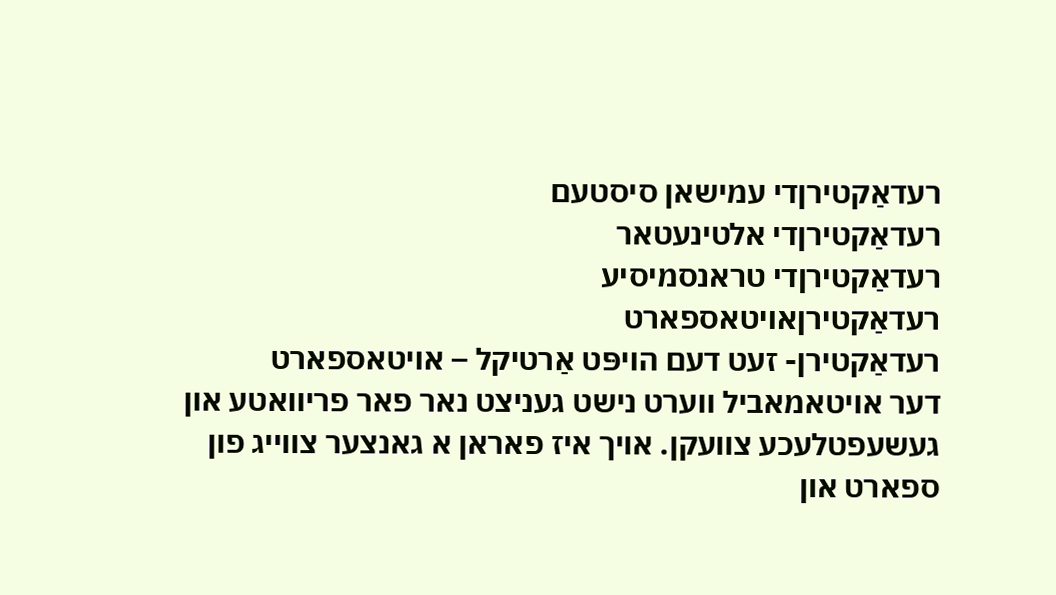רעדאַקטירןדי עמישאן סיסטעם
רעדאַקטירןדי אלטינעטאר
רעדאַקטירןדי טראנסמיסיע
רעדאַקטירןאויטאספארט
רעדאַקטירן- זעט דעם הויפּט אַרטיקל – אויטאספארט
דער אויטאמאביל ווערט נישט געניצט נאר פאר פריוואטע און געשעפטלעכע צוועקן. אויך איז פאראן א גאנצער צווייג פון ספארט און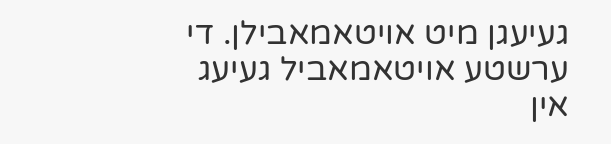געיעגן מיט אויטאמאבילן. די ערשטע אויטאמאביל געיעג אין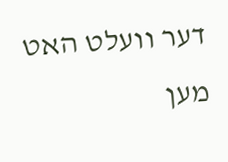דער וועלט האט מען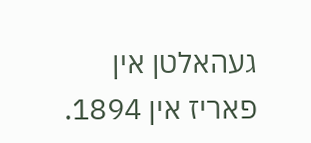געהאלטן אין פאריז אין 1894.